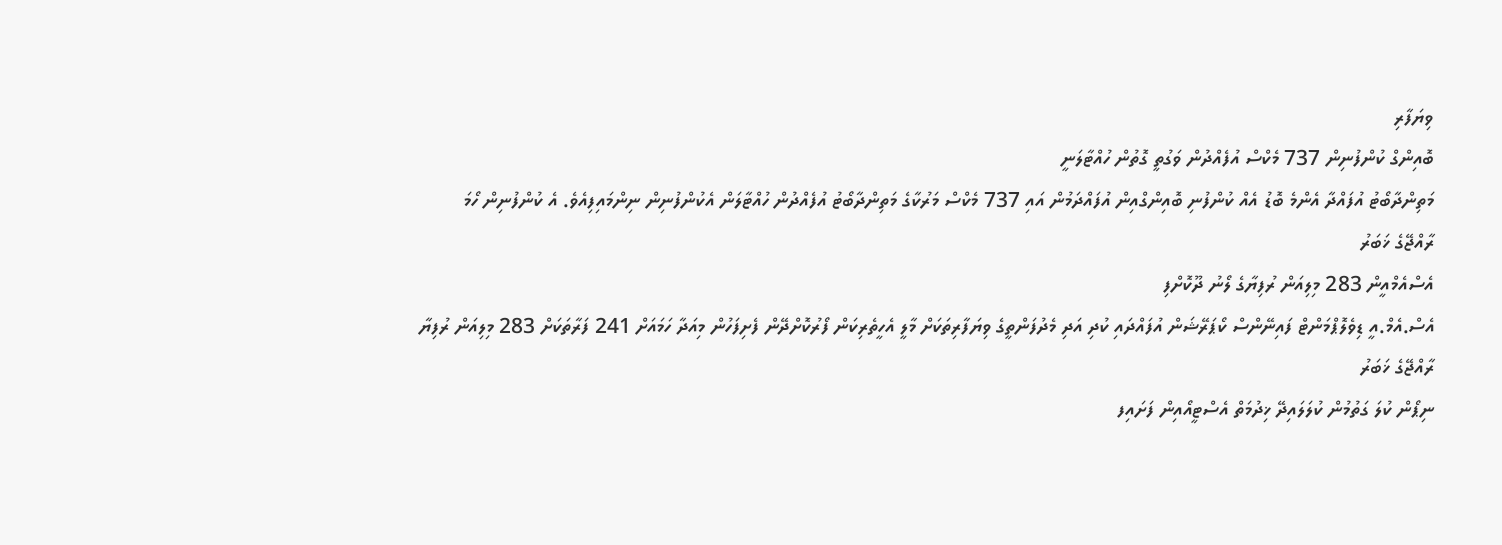ވިޔަފާރި
ބޮއިންގް ކުންފުނިން 737 މެކްސް އުފެއްދުން ވަގުތީ ގޮތުން ހުއްޓާލަނީ
މަތިންދާބޯޓު އުފައްދާ އެންމެ ބޮޑު އެއް ކުންފުނި ބޮއިންގްއިން އުފައްދަމުން އައި 737 މެކްސް މަރުކާގެ މަތިންދާބޯޓު އުފެއްދުން ހުއްޓާލަން އެކުންފުނިން ނިންމައިފިއެވެ. އެ ކުންފުނިން ހޯމަ
ރާއްޖޭގެ ޚަބަރު
އެސްއެމްއީން 283 މިލިއަން ރުފިޔާގެ ލޯނު ދޫކޮށްފި
އެސް.އެމް.އީ ޑިވެލޮޕްމަންޓް ފައިނޭންސް ކޯޕަރޭޝަން އުފައްދައި ކުދި އަދި މެދުފަންތީގެ ވިޔަފާރިތަކަށް މާލީ އެހީތެރިކަން ފޯރުކޮށްދޭން ފެށިފަހުން މިއަދާ ހަމައަށް 241 ފަރާތަކަށް 283 މިލިއަން ރުފިޔާ
ރާއްޖޭގެ ޚަބަރު
ނިޕޯން ކުލަ ގަތުމުން ކުލަލައިދޭ ޚިދުމަތް އެސްޓީއޯއިން ފަށައިފ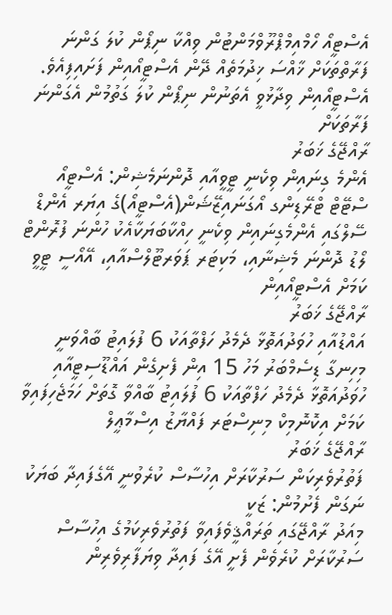އެސްޓީއޯ ހޯމްއިމްޕްރޫވްމަންޓުން ވިއްކާ ނިޕޯން ކުލަ ގަންނަ ފަރާތްތަކަށް ޚާއްސަ ޚިދުމަތެއް ދޭން އެސްޓީއޯއިން ފަށައިފިއެވެ. އެސްޓީއޯއިން ވިދާޅުވީ އެތަނުން ނިޕޯން ކުލަ ގަތުމުން އެގަންނަ ފަރާތަކަށް
ރާއްޖޭގެ ޚަބަރު
އެންމެ ގިނައިން ވިކެނީ ޓީވީއާއި ދޮންނަމެޝިން: އެސްޓީއޯ
ސްޓޭޓް ޓްރޭޑިންގ އޯގަނައިޒޭޝަން(އެސްޓީއޯ)ގެ އިޔަރ އެންޑް ސޭލްގައި އެންމެގިނައިން ވިކެނީ ހިއްކާބަޔަކާއެކު ހުންނަ ފުރޮންޓް ލޯޑު ދޮންނަ މެޝިނާއި، މަކިޓަރ ޕަވަރޓޫލްސްއާއި، އޭއޯސީ ޓީވީ ކަމަށް އެސްޓީއޯއިން
ރާއްޖޭގެ ޚަބަރު
އައްޑުއާއި ހުވަދުއަތޮޅާ ދެމެދު ހަފްތާއަކު 6 ފުލައިޓު ބާއްވަނީ
މިހިނގާ ޑިސެމްބަރު މަހު 15 އިން ފެށިގެން އައްޑޫސިޓީއާއި ހުވަދުއަތޮޅާ ދެމެދު ހަފްތާއަކު 6 ފުލައިޓު ބާއްވާ ގޮތަށް ހަމަޖެހިފައިވާ ކަމަށް އިކޮނޮމިކް މިނިސްޓަރ ފައްޔާޒު އިސްމާޢީލް
ރާއްޖޭގެ ޚަބަރު
ފަތުރުވެރިކަން ސަރުކާރަށް އިހުސާސް ކުރެވުނީ އޭގެފައިދާ ބަޔަކު ނަގަން ފެށުމުން: ޒަކީ
މިއަދު ރާއްޖޭގައި ތަރައްޤީވެފައިވާ ފަތުރުވެރިކަމުގެ އިހުސާސް ސަރުކާރަށް ކުރެވެން ފެށީ އޭގެ ފައިދާ ވިޔަފާރިވެރިން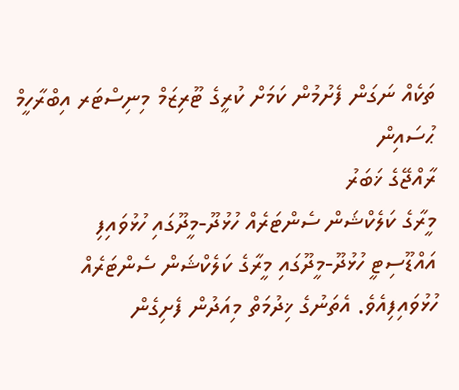ތަކެއް ނަގަން ފެށުމުން ކަމަށް ކުރީގެ ޓޫރިޒަމް މިނިސްޓަރ އިބްރާހީމް ޙުސައިން
ރާއްޖޭގެ ޚަބަރު
މީރާގެ ކަލެކްޝަން ސެންޓަރެއް ހުޅުދޫ-މީދޫގައި ހުޅުވައިފި
އައްޑޫސިޓީ ހުޅުދޫ-މީދޫގައި މީރާގެ ކަލެކްޝަން ސެންޓަރެއް ހުޅުވައިފިއެވެ. އެތަނުގެ ޚިދުމަތް މިއަދުން ފެށިގެން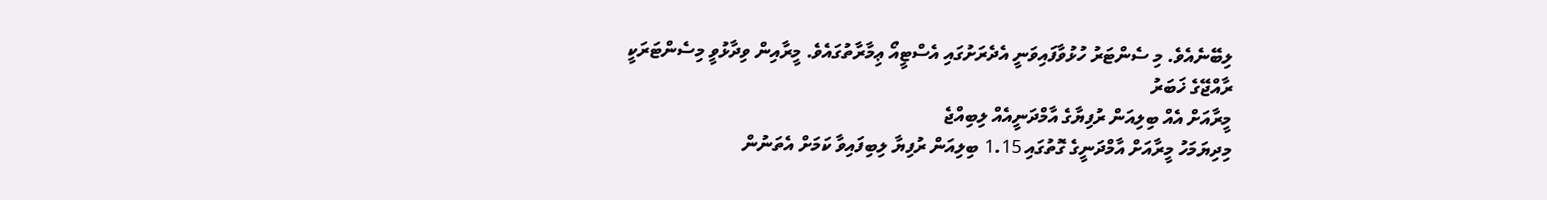ލިބޭނެއެވެ. މި ސެންޓަރު ހުޅުވާފައިވަނީ އެދެރަށުގައި އެސްޓީއޯ ޢިމާރާތުގައެވެ. މީރާއިން ވިދާޅުވީ މިސެންޓަރަކީ
ރާއްޖޭގެ ޚަބަރު
މީރާއަށް އެއް ބިލިއަން ރުފިޔާގެ އާމްދަނީއެއް ލިބިއްޖެ
މިދިޔަމަހު މީރާއަށް އާމްދަނީގެ ގޮތުގައި 1.15 ބިލިއަން ރުފިޔާ ލިބިފައިވާ ކަމަށް އެތަނުން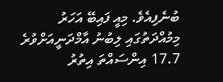ބުނެފިއެވެ. މިއީ ފައިބޭ އަހަރު މިމުއްދަތުގައި ލިބުނު އާމްދަނީއަށްވުރެ 17.7 އިންސައްތަ އިތުރު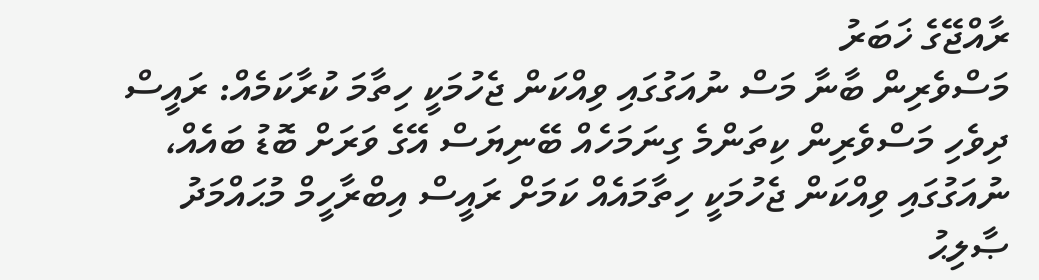ރާއްޖޭގެ ޚަބަރު
މަސްވެރިން ބާނާ މަސް ނުއަގުގައި ވިއްކަން ޖެހުމަކީ ހިތާމަ ކުރާކަމެއް: ރައީސް
ދިވެހި މަސްވެރިން ކިތަންމެ ގިނަމަހެއް ބޭނިޔަސް އޭގެ ވަރަށް ބޮޑު ބައެއް، ނުއަގުގައި ވިއްކަން ޖެހުމަކީ ހިތާމައެއް ކަމަށް ރައީސް އިބްރާހީމް މުޙައްމަދު ޞާލިޙު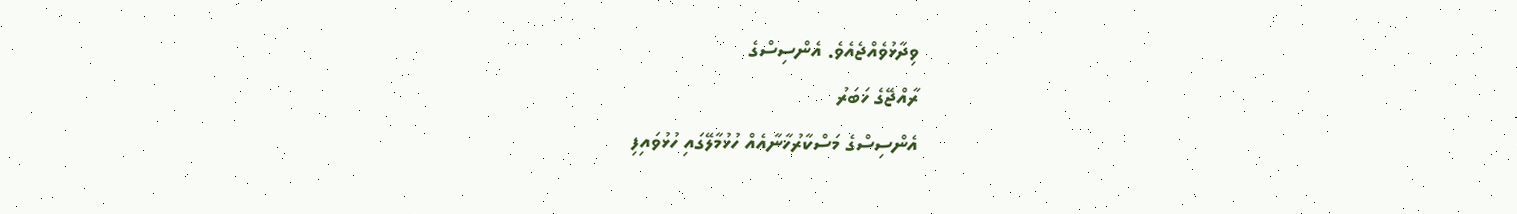ވިދާޅުވެއްޖެއެވެ. އެންސިސްގެ
ރާއްޖޭގެ ޚަބަރު
އެންސިސްގެ މަސްކާރުޚާނާއެއް ހުޅުމާލޭގައި ހުޅުވައިފި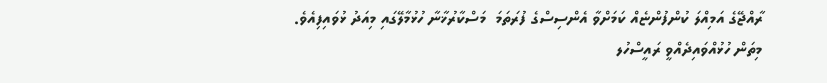ރާއްޖޭގެ އަމިއްލަ ކުންފުންޏެއް ކަމަށްވާ އެންސިސްގެ ފުރަތަމަ  މަސްކާރުޚާނާ ހުޅުމާލޭގައި މިއަދު ޅުވައިފިއެވެ. މިތަން ހުޅުއްވައިދެއްވީ ރައީސްހުލ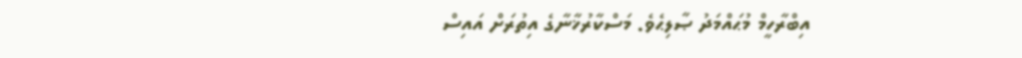އިބްރާހީމް މުޙައްމަދު ޞާލިޙެވެ. މަސްކާރުޚާނާގެ އިތުރަށް އައިސް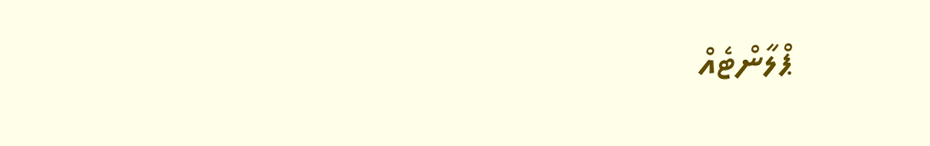ޕްލާންޓެއް